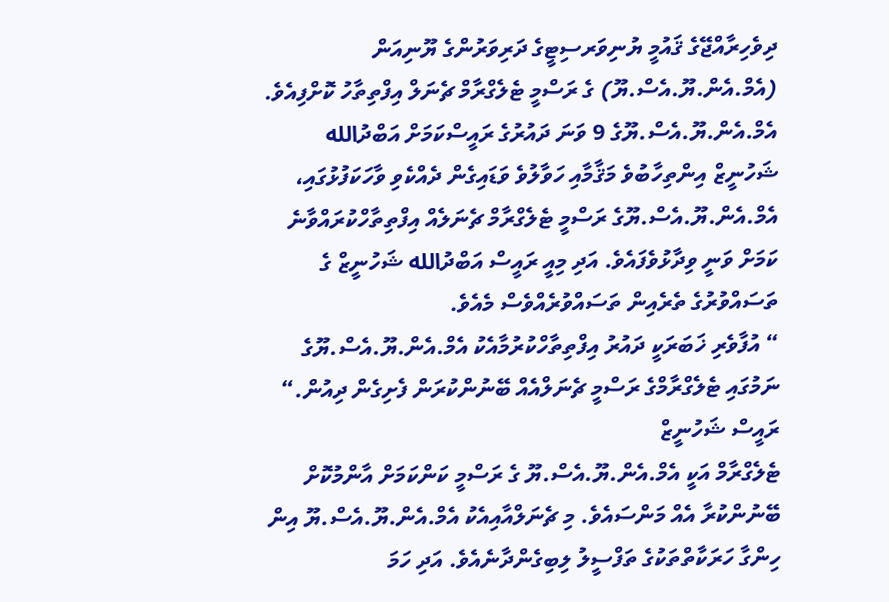ދިވެހިރާއްޖޭގެ ޤައުމީ ޔުނިވަރސިޓީގެ ދަރިވަރުންގެ ޔޫނިއަން (އެމް.އެން.ޔޫ.އެސް.ޔޫ) ގެ ރަސްމީ ޓެލެގްރާމް ޗެނަލް އިފްތިތާހު ކޮށްފިއެވެ.
އެމް.އެން.ޔޫ.އެސް.ޔޫގެ 9 ވަނަ ދައުރުގެ ރައީސްކަމަށް އަބްދުالله ޝަހުނީޒް އިންތިހާބުވެ މަޤާމާއި ހަވާލުވެ ވަޑައިގެން ދެއްކެވި ވާހަކަފުޅުގައި، އެމް.އެން.ޔޫ.އެސް.ޔޫގެ ރަސްމީ ޓެލެގްރާމް ޗެނަލެއް އިފްތިތާހްކުރައްވާނެ ކަމަށް ވަނީ ވިދާޅުވެފައެވެ. އަދި މިއީ ރައީސް އަބްދުالله ޝަހުނީޒް ގެ ތަސައްވުރުގެ ތެރެއިން ތަސައްވުރެއްވެސް މެއެވެ.
“ އުފާވެރި ޚަބަރަކީ ދައުރު އިފްތިތާހްކުރުމާއެކު އެމް.އެން.ޔޫ.އެސް.ޔޫގެ ނަމުގައި ޓެލެގްރާމްގެ ރަސްމީ ޗެނަލްއެއް ބޭނުންކުރަން ފެށިގެން ދިއުން.“
ރައީސް ޝަހުނީޒް
ޓެލެގްރާމް އަކީ އެމް.އެން.ޔޫ.އެސް.ޔޫ ގެ ރަސްމީ ކަންކަމަށް އާންމުކޮށް ބޭނުންކުރާ އެއް މަންސައެވެ. މި ޗެނަލްއާއިއެކު އެމް.އެން.ޔޫ.އެސް.ޔޫ އިން ހިންގާ ހަރަކާތްތަކުގެ ތަފްސީލު ލިބިގެންދާނެއެވެ. އަދި ހަމަ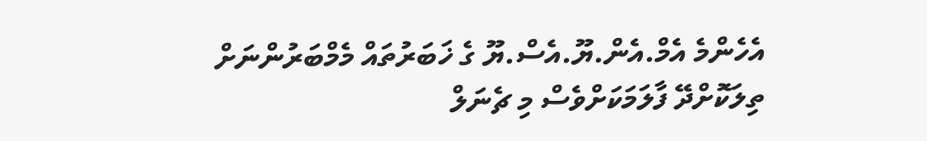އެހެންމެ އެމް.އެން.ޔޫ.އެސް.ޔޫ ގެ ޚަބަރުތައް މެމްބަރުންނަށް ތިލަކޮށްދޭ ފާލަމަކަށްވެސް މި ޗެނަލް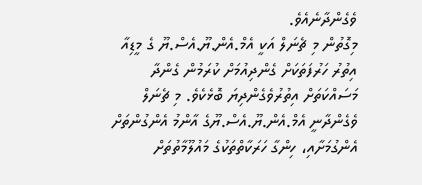ވެގެންދާނެއެވެ.
މިގޮތުން މި ޗެނަލް އަކީ އެމް.އެން.ޔޫ.އެސް.ޔޫ ގެ މީޑިއާ އިތުރު ހަރުފަތަކަށް ގެންދިއުމަށް ކުރަމުން ގެންދާ މަސައްކަތަށް އިތުރުވެގެންދިޔަ ބޮޅެކެވެ. މި ޗެނަލް ވެގެންދާނީ އެމް.އެން.ޔޫ.އެސް.ޔޫގެ އާންމު އެންގުންތަށް އެންގުމަށާއި، ހިންގާ ހަރަކާތްތަކުގެ މައުލޫމާތުތަށް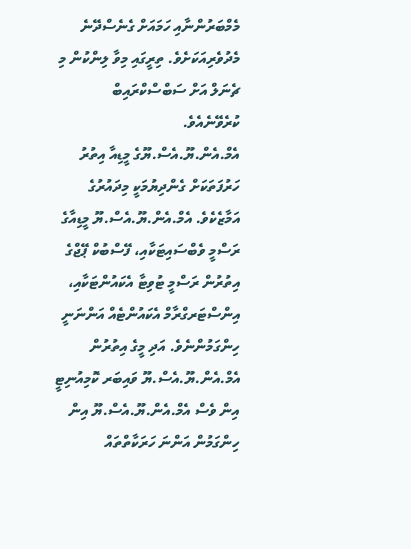މެމްބަރުންނާއި ހަމައަށް ގެނެސްދޭނެ މެދުވެރިއަކަށެވެ. ތިރީގައި މިވާ ލިންކުން މި ޗެނަލް އަށް ސަބްސްކްރައިބް ކުރެވޭނެއެވެ.
އެމް.އެން.ޔޫ.އެސް.ޔޫގެ މީޑިއާ އިތުރު ހަރުފަތަކަށް ގެންދިޔުމަކީ މިދައުރުގެ އަމާޒެކެވެ. އެމް.އެން.ޔޫ.އެސް.ޔޫ މީޑިއާގެ ރަސްމީ ވެބްސައިޓަކާއި، ފޭސްބުކް ޕޭޖްގެ އިތުރުން ރަސްމީ ޓުވިޓާ އެކައުންޓަކާއި، އިންސްޓަރގްރާމް އެކައުންޓެއް އަންނަނީ ހިންގަމުންނެވެ. އަދި މީގެ އިތުރުން އެމް.އެން.ޔޫ.އެސް.ޔޫ ވައިބަރ ކޮމިއުނިޓީ އިން ވެސް އެމް.އެން.ޔޫ.އެސް.ޔޫ އިން ހިންގަމުން އަންނަ ހަރަކާތްތައް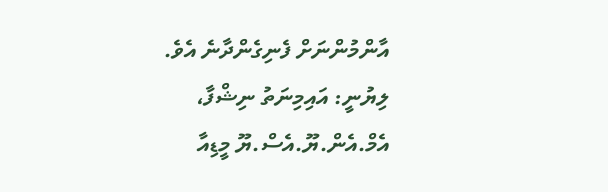އާންމުންނަށް ފެނިގެންދާނެ އެވެ.
ލިޔުނީ: އައިމިނަތު ނިޝްފާ،
އެމް.އެން.ޔޫ.އެސް.ޔޫ މީޑިއާ